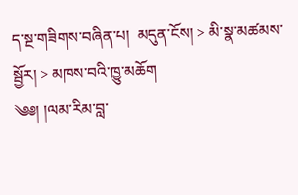ད་སྔ་གཟིགས་བཞིན་པ།  མདུན་ངོས། > མི་སྣ་མཚམས་སྦྱོར། > མཁས་བའི་ཁྱུ་མཆོག
༄༅། །ལམ་རིམ་བླ་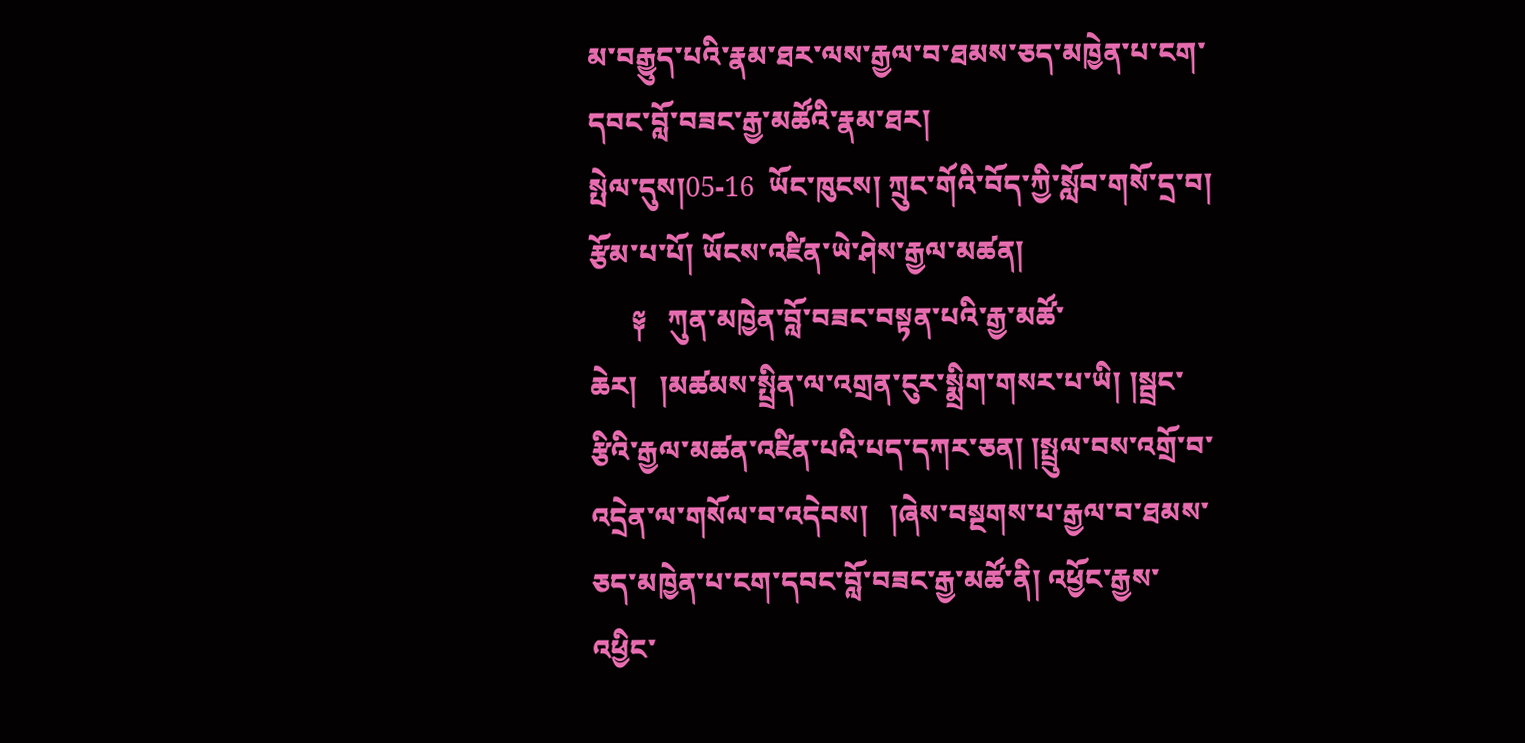མ་བརྒྱུད་པའི་རྣམ་ཐར་ལས་རྒྱལ་བ་ཐམས་ཅད་མཁྱེན་པ་ངག་དབང་བློ་བཟང་རྒྱ་མཚོའི་རྣམ་ཐར།
སྤེལ་དུས།05-16  ཡོང་ཁུངས། ཀྲུང་གོའི་བོད་ཀྱི་སློབ་གསོ་དྲ་བ།  རྩོམ་པ་པོ། ཡོངས་འཛིན་ཡེ་ཤེས་རྒྱལ་མཚན།
      ༈   ཀུན་མཁྱེན་བློ་བཟང་བསྟན་པའི་རྒྱ་མཚོ་ཆེར།   །མཚམས་སྤྲིན་ལ་འགྲན་ངུར་སྨྲིག་གསར་པ་ཡི། །སྦྲང་རྩིའི་རྒྱལ་མཚན་འཛིན་པའི་པད་དཀར་ཅན། །སྤྲུལ་བས་འགྲོ་བ་འདྲེན་ལ་གསོལ་བ་འདེབས།   །ཞེས་བསྔགས་པ་རྒྱལ་བ་ཐམས་ཅད་མཁྱེན་པ་ངག་དབང་བློ་བཟང་རྒྱ་མཚོ་ནི། འཕྱོང་རྒྱས་འཕྱིང་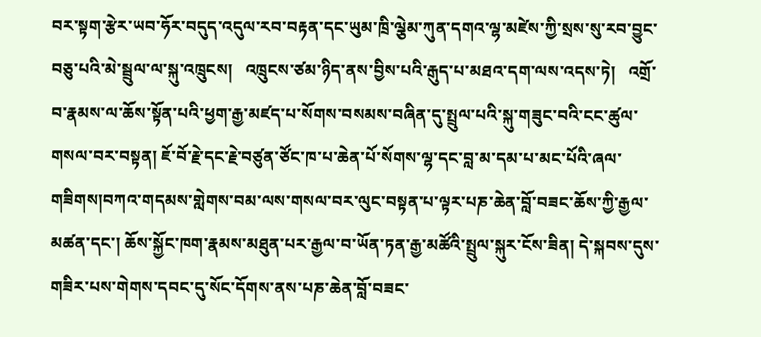བར་སྟག་རྩེར་ཡབ་ཧོར་བདུད་འདུལ་རབ་བརྟན་དང་ཡུམ་ཁྲི་ལྕེམ་ཀུན་དགའ་ལྷ་མཛེས་ཀྱི་སྲས་སུ་རབ་བྱུང་བཅུ་པའི་མེ་སྦྲུལ་ལ་སྐུ་འཁྲུངས།   འཁྲུངས་ཙམ་ཉིད་ནས་བྱིས་པའི་རྒུད་པ་མཐའ་དག་ལས་འདས་ཏེ།   འགྲོ་བ་རྣམས་ལ་ཆོས་སྟོན་པའི་ཕྱག་རྒྱ་མཛད་པ་སོགས་བསམས་བཞིན་དུ་སྤྲུལ་པའི་སྐུ་གཟུང་བའི་ངང་ཚུལ་གསལ་བར་བསྟན། ཇོ་བོ་རྗེ་དང་རྗེ་བཙུན་ཙོང་ཁ་པ་ཆེན་པོ་སོགས་ལྷ་དང་བླ་མ་དམ་པ་མང་པོའི་ཞལ་གཟིགས།བཀའ་གདམས་གླེགས་བམ་ལས་གསལ་བར་ལུང་བསྟན་པ་ལྟར་པཎ་ཆེན་བློ་བཟང་ཆོས་ཀྱི་རྒྱལ་མཚན་དང་། ཆོས་སྐྱོང་ཁག་རྣམས་མཐུན་པར་རྒྱལ་བ་ཡོན་ཏན་རྒྱ་མཚོའི་སྤྲུལ་སྐུར་ངོས་ཟིན། དེ་སྐབས་དུས་གཟིར་པས་གེགས་དབང་དུ་སོང་དོགས་ནས་པཎ་ཆེན་བློ་བཟང་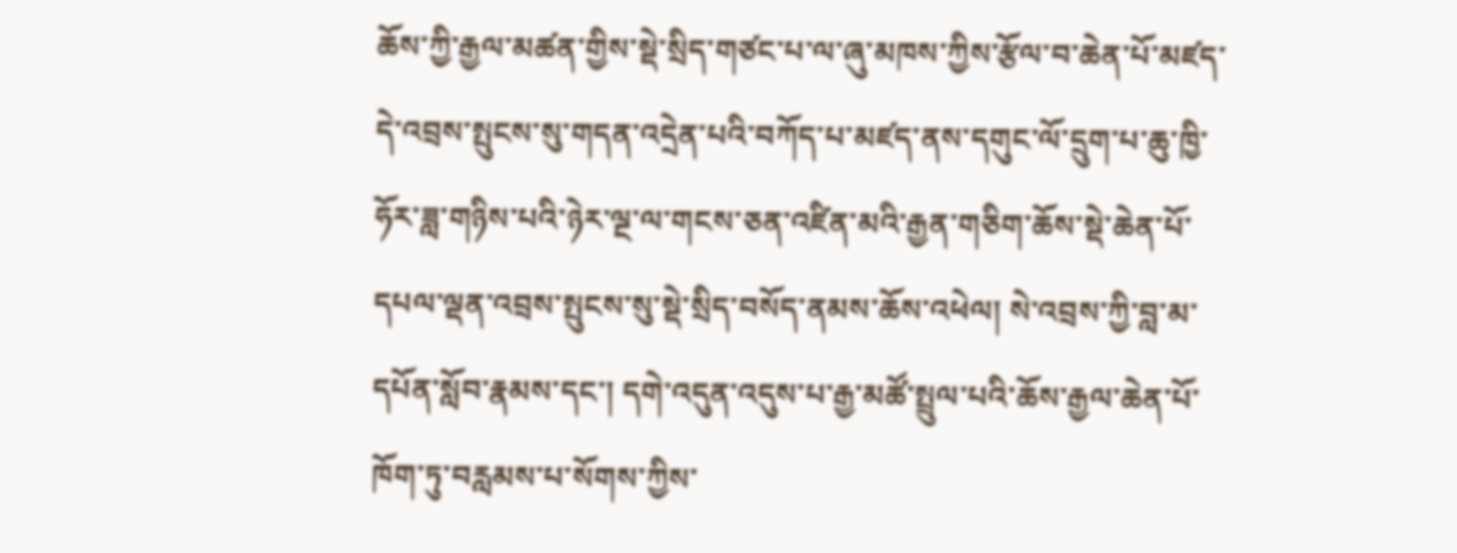ཆོས་ཀྱི་རྒྱལ་མཚན་གྱིས་སྡེ་སྲིད་གཙང་པ་ལ་ཞུ་མཁས་ཀྱིས་རྩོལ་བ་ཆེན་པོ་མཛད་དེ་འབྲས་སྤུངས་སུ་གདན་འདྲེན་པའི་བཀོད་པ་མཛད་ནས་དགུང་ལོ་དྲུག་པ་ཆུ་ཁྱི་ཧོར་ཟླ་གཉིས་པའི་ཉེར་ལྔ་ལ་གངས་ཅན་འཛིན་མའི་རྒྱན་གཅིག་ཆོས་སྡེ་ཆེན་པོ་དཔལ་ལྡན་འབྲས་སྤུངས་སུ་སྡེ་སྲིད་བསོད་ནམས་ཆོས་འཕེལ། སེ་འབྲས་ཀྱི་བླ་མ་དཔོན་སློབ་རྣམས་དང་། དགེ་འདུན་འདུས་པ་རྒྱ་མཚོ་སྤྲུལ་པའི་ཆོས་རྒྱལ་ཆེན་པོ་ཁོག་ཏུ་བརླམས་པ་སོགས་ཀྱིས་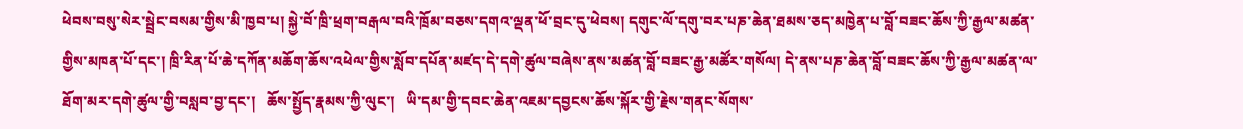ཕེབས་བསུ་སེར་སྦྲེང་བསམ་གྱིས་མི་ཁྱབ་པ། སྐྱེ་བོ་ཁྲི་ཕྲག་བརྒལ་བའི་ཁྲོམ་བཅས་དགའ་ལྡན་ཕོ་བྲང་དུ་ཕེབས། དགུང་ལོ་དགུ་བར་པཎ་ཆེན་ཐམས་ཅད་མཁྱེན་པ་བློ་བཟང་ཆོས་ཀྱི་རྒྱལ་མཚན་གྱིས་མཁན་པོ་དང་། ཁྲི་རིན་པོ་ཆེ་དཀོན་མཆོག་ཆོས་འཕེལ་གྱིས་སློབ་དཔོན་མཛད་དེ་དགེ་ཚུལ་བཞེས་ནས་མཚན་བློ་བཟང་རྒྱ་མཚོར་གསོལ། དེ་ནས་པཎ་ཆེན་བློ་བཟང་ཆོས་ཀྱི་རྒྱལ་མཚན་ལ་ཐོག་མར་དགེ་ཚུལ་གྱི་བསླབ་བྱ་དང་།   ཆོས་སྤྱོད་རྣམས་ཀྱི་ལུང་།   ཡི་དམ་གྱི་དབང་ཆེན་འཇམ་དབྱངས་ཆོས་སྐོར་གྱི་རྗེས་གནང་སོགས་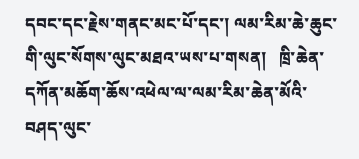དབང་དང་རྗེས་གནང་མང་པོ་དང་། ལམ་རིམ་ཆེ་ཆུང་གི་ལུང་སོགས་ལུང་མཐའ་ཡས་པ་གསན།   ཁྲི་ཆེན་དཀོན་མཆོག་ཆོས་འཕེལ་ལ་ལམ་རིམ་ཆེན་མོའི་བཤད་ལུང་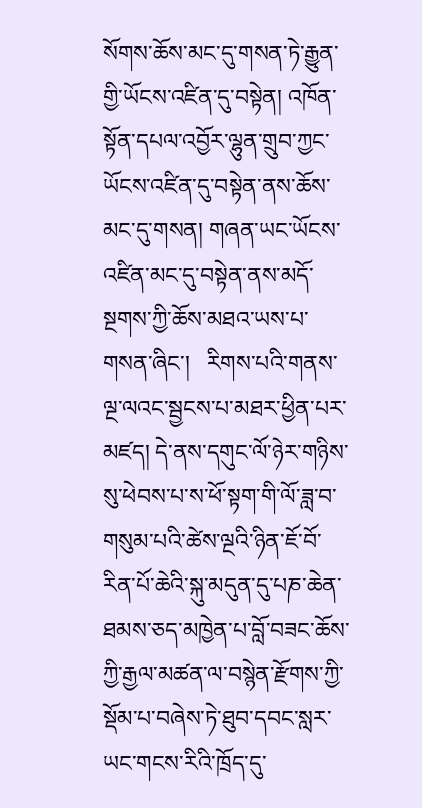སོགས་ཆོས་མང་དུ་གསན་ཏེ་རྒྱུན་གྱི་ཡོངས་འཛིན་དུ་བསྟེན། འཁོན་སྟོན་དཔལ་འབྱོར་ལྷུན་གྲུབ་ཀྱང་ཡོངས་འཛིན་དུ་བསྟེན་ནས་ཆོས་མང་དུ་གསན། གཞན་ཡང་ཡོངས་འཛིན་མང་དུ་བསྟེན་ནས་མདོ་སྔགས་ཀྱི་ཆོས་མཐའ་ཡས་པ་གསན་ཞིང་།   རིགས་པའི་གནས་ལྔ་ལའང་སྦྱངས་པ་མཐར་ཕྱིན་པར་མཛད། དེ་ནས་དགུང་ལོ་ཉེར་གཉིས་སུ་ཕེབས་པ་ས་ཕོ་སྟག་གི་ལོ་ཟླ་བ་གསུམ་པའི་ཚེས་ལྔའི་ཉིན་ཇོ་བོ་རིན་པོ་ཆེའི་སྐུ་མདུན་དུ་པཎ་ཆེན་ཐམས་ཅད་མཁྱེན་པ་བློ་བཟང་ཆོས་ཀྱི་རྒྱལ་མཚན་ལ་བསྙེན་རྫོགས་ཀྱི་སྡོམ་པ་བཞེས་ཏེ་ཐུབ་དབང་སླར་ཡང་གངས་རིའི་ཁྲོད་དུ་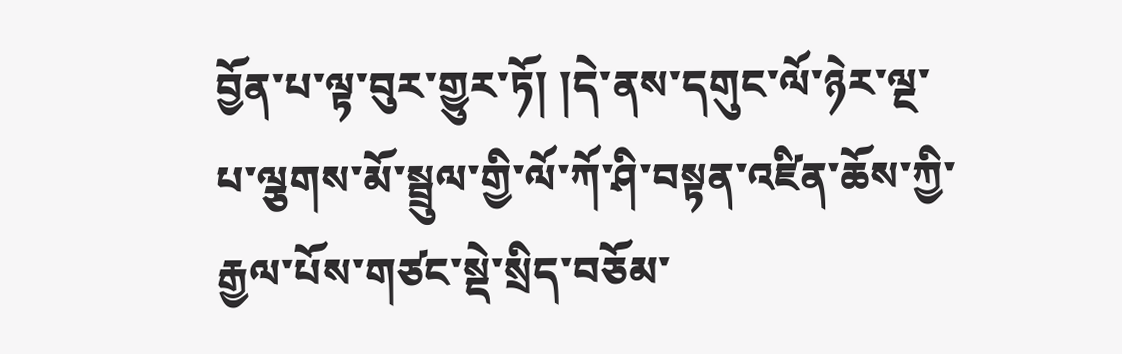བྱོན་པ་ལྟ་བུར་གྱུར་ཏོ། །དེ་ནས་དགུང་ལོ་ཉེར་ལྔ་པ་ལྕགས་མོ་སྦྲུལ་གྱི་ལོ་ཀོ་ཤི་བསྟན་འཛིན་ཆོས་ཀྱི་རྒྱལ་པོས་གཙང་སྡེ་སྲིད་བཅོམ་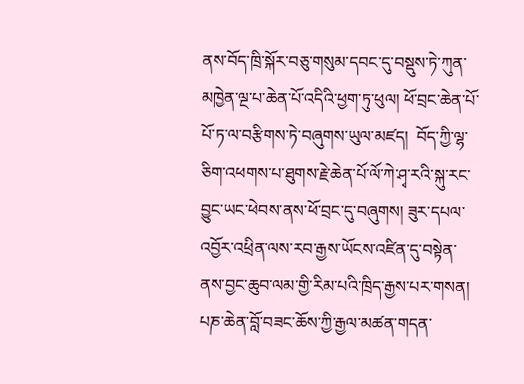ནས་བོད་ཁྲི་སྐོར་བཅུ་གསུམ་དབང་དུ་བསྡུས་ཏེ་ཀུན་མཁྱེན་ལྔ་པ་ཆེན་པོ་འདིའི་ཕྱག་ཏུ་ཕུལ། ཕོ་བྲང་ཆེན་པོ་པོ་ཏ་ལ་བརྩིགས་ཏེ་བཞུགས་ཡུལ་མཛད།  བོད་ཀྱི་ལྷ་ཅིག་འཕགས་པ་ཐུགས་རྗེ་ཆེན་པོ་ལོ་ཀེ་ཤྭ་རའི་སྐུ་རང་བྱུང་ཡང་ཕེབས་ནས་ཕོ་བྲང་དུ་བཞུགས། ཟུར་དཔལ་འབྱོར་འཕྲིན་ལས་རབ་རྒྱས་ཡོངས་འཛིན་དུ་བསྟེན་ནས་བྱང་ཆུབ་ལམ་གྱི་རིམ་པའི་ཁྲིད་རྒྱས་པར་གསན། པཎ་ཆེན་བློ་བཟང་ཆོས་ཀྱི་རྒྱལ་མཚན་གདན་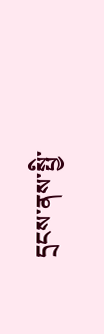དྲངས་ནས་སྤྱི་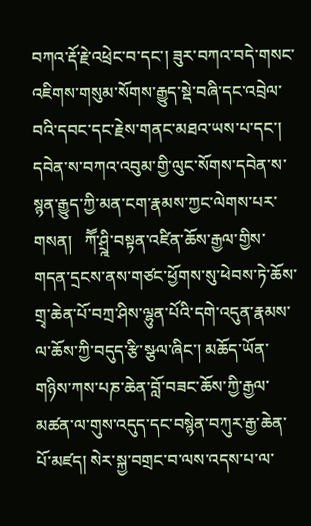བཀའ་རྡོ་རྗེ་འཕྲེང་བ་དང་། ཟུར་བཀའ་བདེ་གསང་འཇིགས་གསུམ་སོགས་རྒྱུད་སྡེ་བཞི་དང་འབྲེལ་བའི་དབང་དང་རྗེས་གནང་མཐའ་ཡས་པ་དང་། དབེན་ས་བཀའ་འབུམ་གྱི་ལུང་སོགས་དབེན་ས་སྙན་རྒྱུད་ཀྱི་མན་ངག་རྣམས་ཀྱང་ལེགས་པར་གསན།   ཀཽ་ཤྲྰི་བསྟན་འཛིན་ཆོས་རྒྱལ་གྱིས་གདན་དྲངས་ནས་གཙང་ཕྱོགས་སུ་ཕེབས་ཏེ་ཆོས་གྲྭ་ཆེན་པོ་བཀྲ་ཤིས་ལྷུན་པོའི་དགེ་འདུན་རྣམས་ལ་ཆོས་ཀྱི་བདུད་རྩི་སྩལ་ཞིང་། མཆོད་ཡོན་གཉིས་ཀས་པཎ་ཆེན་བློ་བཟང་ཆོས་ཀྱི་རྒྱལ་མཚན་ལ་གུས་འདུད་དང་བསྙེན་བཀུར་རྒྱ་ཆེན་པོ་མཛད། སེར་སྐྱ་བགྲང་བ་ལས་འདས་པ་ལ་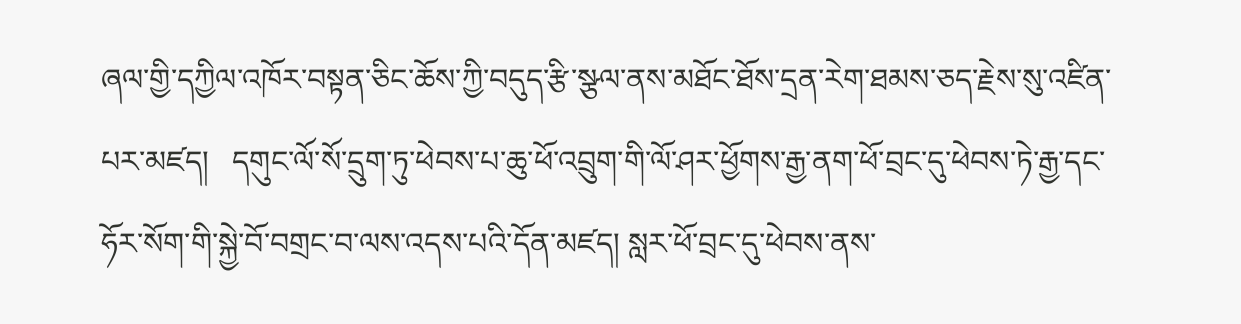ཞལ་གྱི་དཀྱིལ་འཁོར་བསྟན་ཅིང་ཆོས་ཀྱི་བདུད་རྩི་སྩལ་ནས་མཐོང་ཐོས་དྲན་རེག་ཐམས་ཅད་རྗེས་སུ་འཛིན་པར་མཛད།   དགུང་ལོ་སོ་དྲུག་ཏུ་ཕེབས་པ་ཆུ་ཕོ་འབྲུག་གི་ལོ་ཤར་ཕྱོགས་རྒྱ་ནག་ཕོ་བྲང་དུ་ཕེབས་ཏེ་རྒྱ་དང་ཧོར་སོག་གི་སྐྱེ་བོ་བགྲང་བ་ལས་འདས་པའི་དོན་མཛད། སླར་ཕོ་བྲང་དུ་ཕེབས་ནས་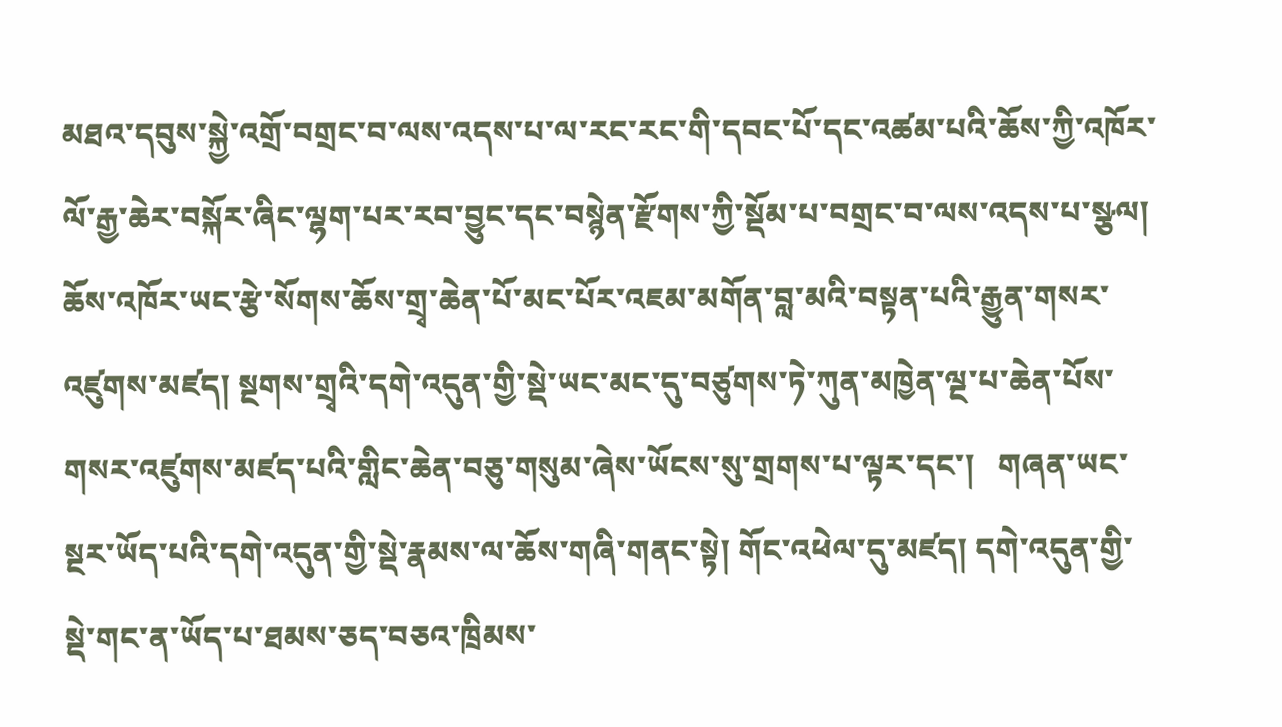མཐའ་དབུས་སྐྱེ་འགྲོ་བགྲང་བ་ལས་འདས་པ་ལ་རང་རང་གི་དབང་པོ་དང་འཚམ་པའི་ཆོས་ཀྱི་འཁོར་ལོ་རྒྱ་ཆེར་བསྐོར་ཞིང་ལྷག་པར་རབ་བྱུང་དང་བསྙེན་རྫོགས་ཀྱི་སྡོམ་པ་བགྲང་བ་ལས་འདས་པ་སྩལ། ཆོས་འཁོར་ཡང་རྩེ་སོགས་ཆོས་གྲྭ་ཆེན་པོ་མང་པོར་འཇམ་མགོན་བླ་མའི་བསྟན་པའི་རྒྱུན་གསར་འཛུགས་མཛད། སྔགས་གྲྭའི་དགེ་འདུན་གྱི་སྡེ་ཡང་མང་དུ་བཙུགས་ཏེ་ཀུན་མཁྱེན་ལྔ་པ་ཆེན་པོས་གསར་འཛུགས་མཛད་པའི་གླིང་ཆེན་བཅུ་གསུམ་ཞེས་ཡོངས་སུ་གྲགས་པ་ལྟར་དང་།   གཞན་ཡང་སྔར་ཡོད་པའི་དགེ་འདུན་གྱི་སྡེ་རྣམས་ལ་ཆོས་གཞི་གནང་སྟེ། གོང་འཕེལ་དུ་མཛད། དགེ་འདུན་གྱི་སྡེ་གང་ན་ཡོད་པ་ཐམས་ཅད་བཅའ་ཁྲིམས་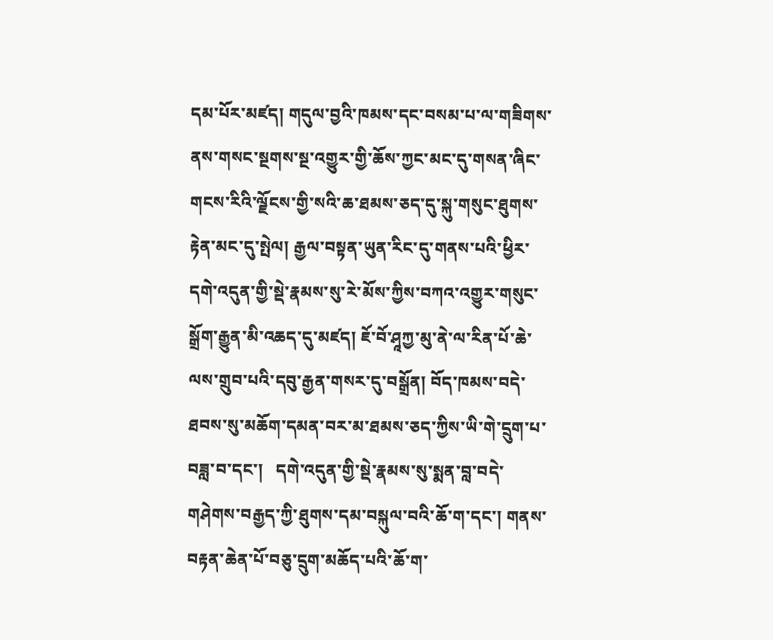དམ་པོར་མཛད། གདུལ་བྱའི་ཁམས་དང་བསམ་པ་ལ་གཟིགས་ནས་གསང་སྔགས་སྔ་འགྱུར་གྱི་ཆོས་ཀྱང་མང་དུ་གསན་ཞིང་གངས་རིའི་ལྗོངས་གྱི་སའི་ཆ་ཐམས་ཅད་དུ་སྐུ་གསུང་ཐུགས་རྟེན་མང་དུ་སྤེལ། རྒྱལ་བསྟན་ཡུན་རིང་དུ་གནས་པའི་ཕྱིར་དགེ་འདུན་གྱི་སྡེ་རྣམས་སུ་རེ་མོས་ཀྱིས་བཀའ་འགྱུར་གསུང་སྒྲོག་རྒྱུན་མི་འཆད་དུ་མཛད། ཇོ་བོ་ཤཱཀྱ་མུ་ནེ་ལ་རིན་པོ་ཆེ་ལས་གྲུབ་པའི་དབུ་རྒྱན་གསར་དུ་བསྒྲོན། བོད་ཁམས་བདེ་ཐབས་སུ་མཆོག་དམན་བར་མ་ཐམས་ཅད་ཀྱིས་ཡི་གེ་དྲུག་པ་བཟླ་བ་དང་།   དགེ་འདུན་གྱི་སྡེ་རྣམས་སུ་སྨན་བླ་བདེ་གཤེགས་བརྒྱད་ཀྱི་ཐུགས་དམ་བསྐུལ་བའི་ཆོ་ག་དང་། གནས་བརྟན་ཆེན་པོ་བཅུ་དྲུག་མཆོད་པའི་ཆོ་ག་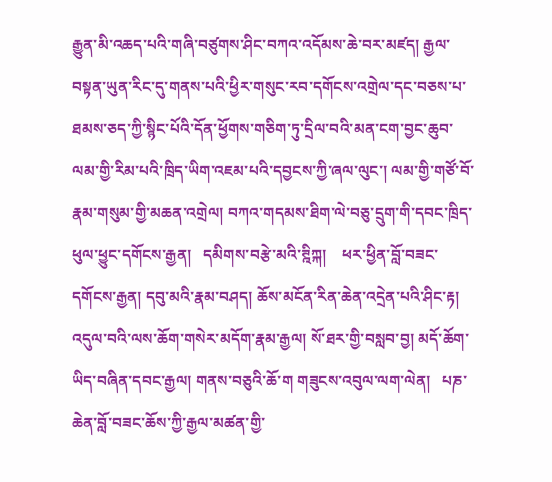རྒྱུན་མི་འཆད་པའི་གཞི་བཙུགས་ཤིང་བཀའ་འདོམས་ཆེ་བར་མཛད། རྒྱལ་བསྟན་ཡུན་རིང་དུ་གནས་པའི་ཕྱིར་གསུང་རབ་དགོངས་འགྲེལ་དང་བཅས་པ་ཐམས་ཅད་ཀྱི་སྙིང་པོའི་དོན་ཕྱོགས་གཅིག་ཏུ་དྲིལ་བའི་མན་ངག་བྱང་ཆུབ་ལམ་གྱི་རིམ་པའི་ཁྲིད་ཡིག་འཇམ་པའི་དབྱངས་ཀྱི་ཞལ་ལུང་། ལམ་གྱི་གཙོ་བོ་རྣམ་གསུམ་གྱི་མཆན་འགྲེལ། བཀའ་གདམས་ཐིག་ལེ་བཅུ་དྲུག་གི་དབང་ཁྲིད་ཕུལ་ཕྱུང་དགོངས་རྒྱན།   དམིགས་བརྩེ་མའི་ཊྰིཀྐ།    ཕར་ཕྱིན་བློ་བཟང་དགོངས་རྒྱན། དབུ་མའི་རྣམ་བཤད། ཆོས་མངོན་རིན་ཆེན་འདྲེན་པའི་ཤིང་རྟ།   འདུལ་བའི་ལས་ཆོག་གསེར་མདོག་རྣམ་རྒྱལ། སོ་ཐར་གྱི་བསླབ་བྱ། མདོ་ཆོག་ཡིད་བཞིན་དབང་རྒྱལ། གནས་བཅུའི་ཆོ་ག གཟུངས་འབུལ་ལག་ལེན།   པཎ་ཆེན་བློ་བཟང་ཆོས་ཀྱི་རྒྱལ་མཚན་གྱི་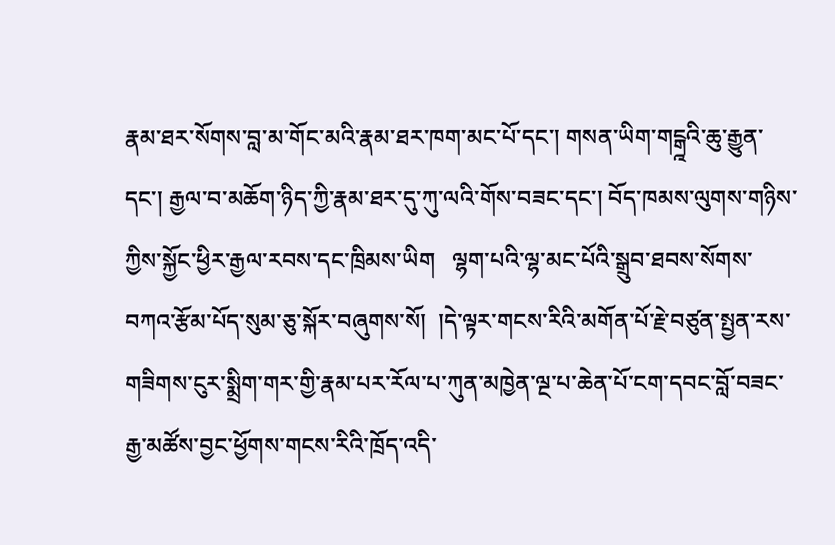རྣམ་ཐར་སོགས་བླ་མ་གོང་མའི་རྣམ་ཐར་ཁག་མང་པོ་དང་། གསན་ཡིག་གངྒྰའི་ཆུ་རྒྱུན་དང་། རྒྱལ་བ་མཆོག་ཉིད་ཀྱི་རྣམ་ཐར་དུ་ཀུ་ལའི་གོས་བཟང་དང་། བོད་ཁམས་ལུགས་གཉིས་ཀྱིས་སྐྱོང་ཕྱིར་རྒྱལ་རབས་དང་ཁྲིམས་ཡིག   ལྷག་པའི་ལྷ་མང་པོའི་སྒྲུབ་ཐབས་སོགས་བཀའ་རྩོམ་པོད་སུམ་ཅུ་སྐོར་བཞུགས་སོ།  །དེ་ལྟར་གངས་རིའི་མགོན་པོ་རྗེ་བཙུན་སྤྱན་རས་གཟིགས་ངུར་སྨྲིག་གར་གྱི་རྣམ་པར་རོལ་པ་ཀུན་མཁྱེན་ལྔ་པ་ཆེན་པོ་ངག་དབང་བློ་བཟང་རྒྱ་མཚོས་བྱང་ཕྱོགས་གངས་རིའི་ཁྲོད་འདི་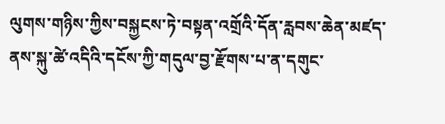ལུགས་གཉིས་ཀྱིས་བསྐྱངས་ཏེ་བསྟན་འགྲོའི་དོན་རླབས་ཆེན་མཛད་ནས་སྐུ་ཚེ་འདིའི་དངོས་ཀྱི་གདུལ་བྱ་རྫོགས་པ་ན་དགུང་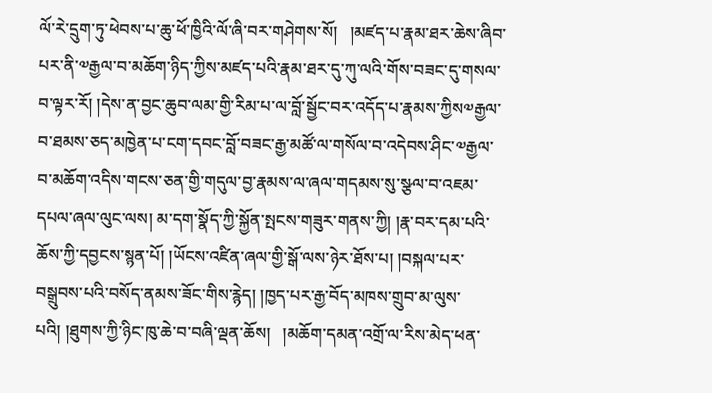ལོ་རེ་དྲུག་ཏུ་ཕེབས་པ་ཆུ་ཕོ་ཁྱིའི་ལོ་ཞི་བར་གཤེགས་སོ།   །མཛད་པ་རྣམ་ཐར་ཆེས་ཞིབ་པར་ནི་༧རྒྱལ་བ་མཆོག་ཉིད་ཀྱིས་མཛད་པའི་རྣམ་ཐར་དུ་ཀུ་ལའི་གོས་བཟང་དུ་གསལ་བ་ལྟར་རོ། །དེས་ན་བྱང་ཆུབ་ལམ་གྱི་རིམ་པ་ལ་བློ་སྦྱོང་བར་འདོད་པ་རྣམས་ཀྱིས༧རྒྱལ་བ་ཐམས་ཅད་མཁྱེན་པ་ངག་དབང་བློ་བཟང་རྒྱ་མཚོ་ལ་གསོལ་བ་འདེབས་ཤིང་༧རྒྱལ་བ་མཆོག་འདིས་གངས་ཅན་གྱི་གདུལ་བྱ་རྣམས་ལ་ཞལ་གདམས་སུ་སྩལ་བ་འཇམ་དཔལ་ཞལ་ལུང་ལས། མ་དག་སྣོད་ཀྱི་སྐྱོན་སྤངས་གཟུར་གནས་ཀྱི། །རྣ་བར་དམ་པའི་ཆོས་ཀྱི་དབྱངས་སྙན་པོ། །ཡོངས་འཛིན་ཞལ་གྱི་སྒོ་ལས་ཉེར་ཐོས་པ། །བསྐལ་པར་བསྒྲུབས་པའི་བསོད་ནམས་ཟོང་གིས་རྙེད། །ཁྱད་པར་རྒྱ་བོད་མཁས་གྲུབ་མ་ལུས་པའི། །ཐུགས་ཀྱི་ཉིང་ཁུ་ཆེ་བ་བཞི་ལྡན་ཆོས།   །མཆོག་དམན་འགྲོ་ལ་རིས་མེད་ཕན་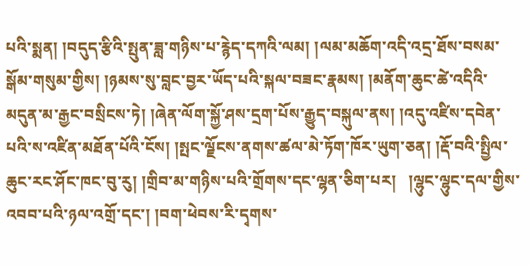པའི་སྨན། །བདུད་རྩིའི་སྤུན་ཟླ་གཉིས་པ་རྙེད་དཀའི་ལམ། །ལམ་མཆོག་འདི་འདྲ་ཐོས་བསམ་སྒོམ་གསུམ་གྱིས། །ཉམས་སུ་བླང་བྱར་ཡོད་པའི་སྐལ་བཟང་རྣམས། །མནོག་ཆུང་ཚེ་འདིའི་མདུན་མ་རྒྱང་བསྲིངས་ཏེ། །ཞེན་ལོག་སྐྱོ་ཤས་དྲག་པོས་རྒྱུད་བསྐུལ་ནས། །འདུ་འཛིས་དབེན་པའི་ས་འཛིན་མཐོན་པོའི་ངོས། །སྤང་ལྗོངས་ནགས་ཚལ་མེ་ཏོག་ཁོར་ཡུག་ཅན། །རྡོ་བའི་སྤྱིལ་ཆུང་རང་ཤོང་ཁང་བུ་རུ། །གྲིབ་མ་གཉིས་པའི་གྲོགས་དང་ལྷན་ཅིག་པར།   །ལྷུང་ལྷུང་དལ་གྱིས་འབབ་པའི་ཉལ་འགྲོ་དང་། །བག་ཕེབས་རི་དྭགས་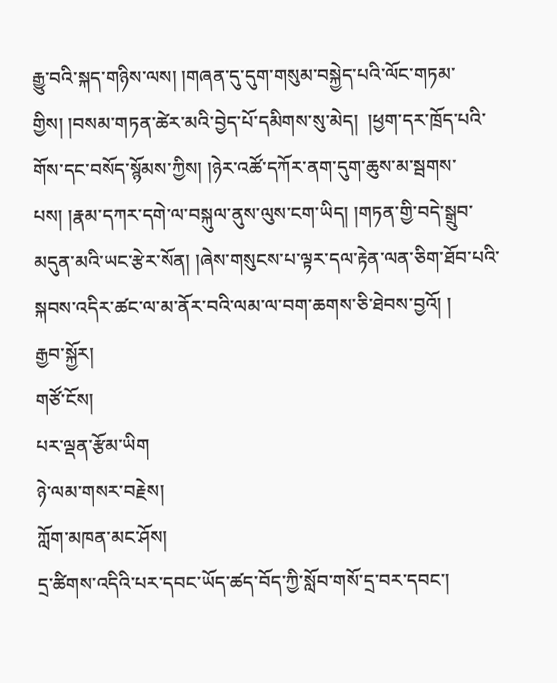རྒྱུ་བའི་སྐད་གཉིས་ལས། །གཞན་དུ་དུག་གསུམ་བསྐྱེད་པའི་ལོང་གཏམ་གྱིས། །བསམ་གཏན་ཚེར་མའི་བྱེད་པོ་དམིགས་སུ་མེད།  །ཕྱག་དར་ཁྲོད་པའི་གོས་དང་བསོད་སྙོམས་ཀྱིས། །ཉེར་འཚོ་དཀོར་ནག་དུག་ཆུས་མ་སྦགས་པས། །རྣམ་དཀར་དགེ་ལ་བསྐུལ་ནུས་ལུས་ངག་ཡིད། །གཏན་གྱི་བདེ་སྒྲུབ་མདུན་མའི་ཡང་རྩེར་སོན། །ཞེས་གསུངས་པ་ལྟར་དལ་རྟེན་ལན་ཅིག་ཐོབ་པའི་སྐབས་འདིར་ཚང་ལ་མ་ནོར་བའི་ལམ་ལ་བག་ཆགས་ཅི་ཐེབས་བྱའོ། །
རྒྱབ་སྐྱོར།
གཙོ་ངོས།
པར་ལྡན་རྩོམ་ཡིག
ཉེ་ལམ་གསར་བརྗེས།
ཀློག་མཁན་མང་ཤོས།
དྲ་ཚིགས་འདིའི་པར་དབང་ཡོད་ཚད་བོད་ཀྱི་སློབ་གསོ་དྲ་བར་དབང་།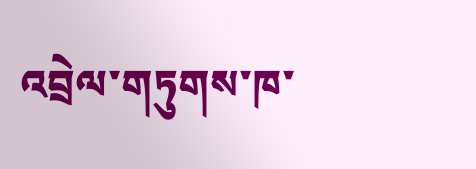འབྲེལ་གཏུགས་ཁ་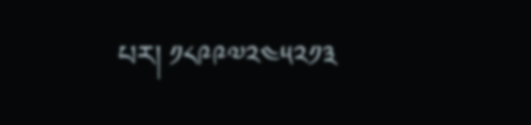པར། ༡༨༩༩༧༢༤༥༢༡༣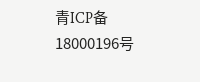青ICP备18000196号